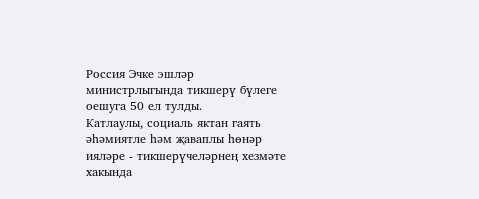Россия Эчке эшләр министрлыгында тикшерү бүлеге оешуга 50 ел тулды.
Катлаулы, социаль яктан гаять әһәмиятле һәм җаваплы һөнәр ияләре - тикшерүчеләрнең хезмәте хакында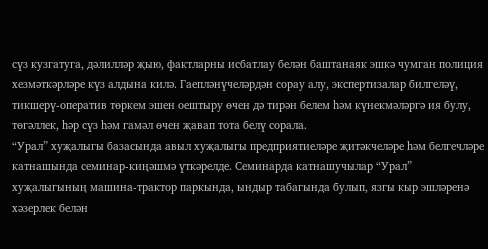сүз кузгатуга, дәлилләр җыю, фактларны исбатлау белән баштанаяк эшкә чумган полиция хезмәткәрләре күз алдына килә. Гаепләнүчеләрдән сорау алу, экспертизалар билгеләү, тикшерү-оператив төркем эшен оештыру өчен дә тирән белем һәм күнекмәләргә ия булу, төгәллек, һәр сүз һәм гамәл өчен җавап тота белү сорала.
“Урал” хуҗалыгы базасында авыл хуҗалыгы предприятиеләре җитәкчеләре һәм белгечләре катнашында семинар-киңәшмә үткәрелде. Семинарда катнашучылар “Урал” хуҗалыгының машина-трактор паркында, ындыр табагында булып, язгы кыр эшләренә хәзерлек белән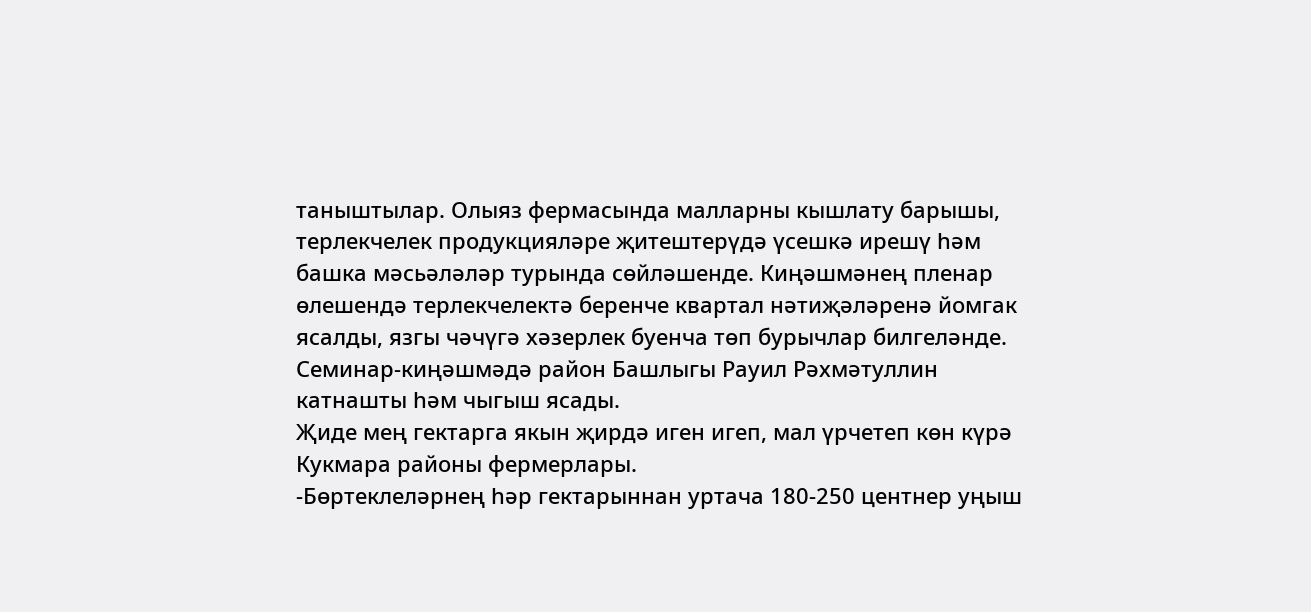таныштылар. Олыяз фермасында малларны кышлату барышы, терлекчелек продукцияләре җитештерүдә үсешкә ирешү һәм башка мәсьәләләр турында сөйләшенде. Киңәшмәнең пленар өлешендә терлекчелектә беренче квартал нәтиҗәләренә йомгак ясалды, язгы чәчүгә хәзерлек буенча төп бурычлар билгеләнде.
Семинар-киңәшмәдә район Башлыгы Рауил Рәхмәтуллин катнашты һәм чыгыш ясады.
Җиде мең гектарга якын җирдә иген игеп, мал үрчетеп көн күрә Кукмара районы фермерлары.
-Бөртеклеләрнең һәр гектарыннан уртача 180-250 центнер уңыш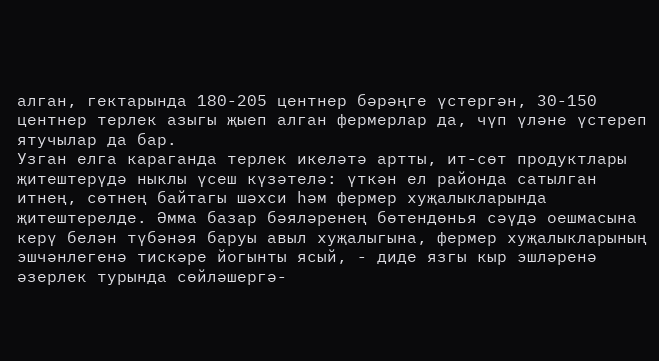алган, гектарында 180-205 центнер бәрәңге үстергән, 30-150 центнер терлек азыгы җыеп алган фермерлар да, чүп үләне үстереп ятучылар да бар.
Узган елга караганда терлек икеләтә артты, ит-сөт продуктлары җитештерүдә ныклы үсеш күзәтелә: үткән ел районда сатылган итнең, сөтнең байтагы шәхси һәм фермер хуҗалыкларында җитештерелде. Әмма базар бәяләренең бөтендөнья сәүдә оешмасына керү белән түбәнәя баруы авыл хуҗалыгына, фермер хуҗалыкларының эшчәнлегенә тискәре йогынты ясый, - диде язгы кыр эшләренә әзерлек турында сөйләшергә-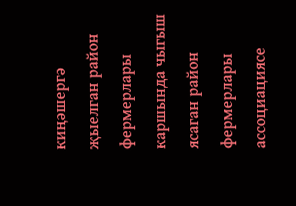киңәшергә җыелган район фермерлары каршында чыгыш ясаган район фермерлары ассоциациясе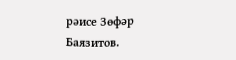рәисе Зөфәр Баязитов.